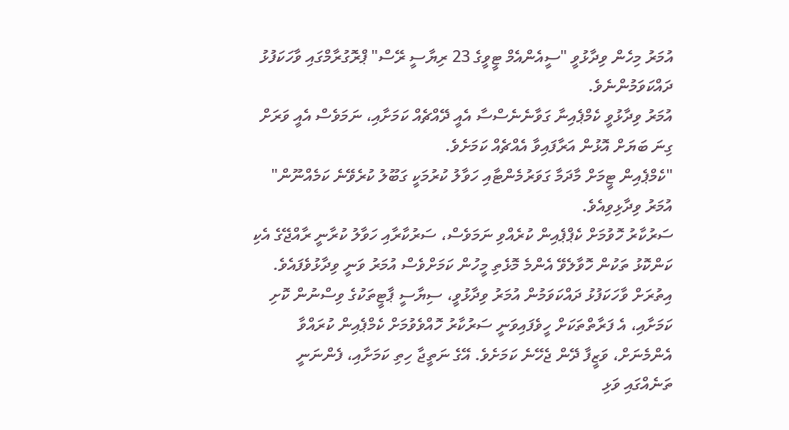އުމަރު މިހެން ވިދާޅުވީ "ސީއެންއެމް ޓީވީގެ 23 ރިޔާސީ ރޭސް" ޕްރޮގުރާމްގައި ވާހަކަފުޅު ދައްކަވަމުންނެވެ.
އުމަރު ވިދާޅުވީ ކެމްޕެއިނާ ގަވާނެނެސްސާ އެއީ ދޭއްޗެއް ކަމަށާއި، ނަމަވެސް އެއީ ވަރަށް ގިނަ ބަޔަށް އޮޅުން އަރާފައިވާ އެއްޗެއް ކަމަށެވެ.
"ކެމްޕެއިން ޓީމަށް މާދަމާ ގަވަރުމެންޓާއި ހަވާލު ކުރުމަކީ ގަބޫލު ކުރެވޭނެ ކަމެއްނޫން" އުމަރު ވިދާޅިވިއެވެ.
ސަރުކާރު ހޮވުމަށް ކެޕްޕެއިން ކުރެއްވި ނަމަވެސް، ސަރުކާރާއި ހަވާލު ކުރާނީ ރާއްޖޭގެ އެކި ކަންކޮޅު ތަކުން ހޮވާލެވޭ އެންމެ މޮޅެތި މީހުން ކަމަށްވެސް އުމަރު ވަނީ ވިދާޅުވެފައެވެ.
އިތުރަށް ވާހަކަފުޅު ދައްކަވަމުން އުމަރު ވިދާޅުވީ، ސިޔާސީ ޕާޓީތަކުގެ ވިސްނުން ކޮށި ކަމަށާއި، އެ ފަރާތްތަކަށް ހީވެފައިވަނީ ސަރުކާރު ހޮއްވެވުމަށް ކެމްޕެއިން ކުރައްވާ އެންމެނަށް، ވަޒީފާ ދޭން ޖެހޭނެ ކަމަށެވެ. އޭގެ ނަތީޖާ ހިތި ކަމަށާއި، ފެންނަނީ ތަނެއްގައި ވަޅި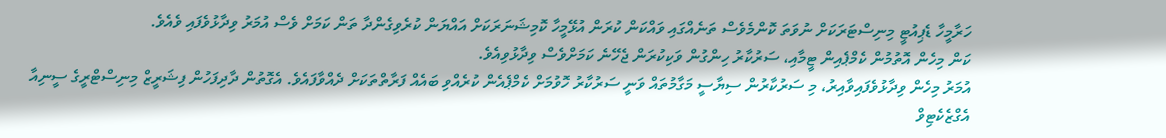ހަރާމީހާ ޑެޕިއުޓީ މިނިސްޓަރަކަށް ނުވަތަ ކޮންމެވެސް ތަނެއްގައި ވައްކަން ކުރަން އުޅޭމީހާ ކޮމިޝަނަރަކަށް އައްޔަން ކުރެވިގެންދާ ތަން ކަމަށް ވެސް އުމަރު ވިދާޅުވެފައި ވެއެވެ.
ކަން މިހެން އޮތުމުން ކެމްޕެއިން ޓީމާއި، ސަރުކާރު ހިންގުން ވަކިކުރަން ޖެހޭނެ ކަމަށްވެސް ވިދާޅުވިއެވެ.
އުމަރު މިހެން ވިދާޅުވެފައިވާއިރު، މި ސަރުކާރުން ސިޔާސީ މަގާމުތައް ވަނީ ސަރުކާރު ހޮވުމަށް ކެމްޕެއެން ކުރެއްވި ބައެއް ފަރާތްތަކަށް ދެއްވާފައެވެ. އެގޮތުން ދާދިފަހުން ފިޝަރީޒް މިނިސްޓްރީގެ ސީނިއާ އެގްޒެކެޓިވް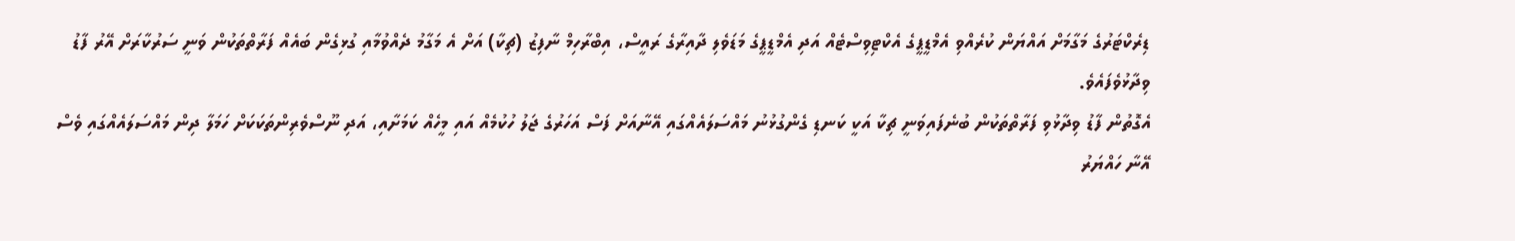ޑިރެކްޓަރުގެ މަގާމަށް އައްޔަން ކުރެއްވި އެމްޑީޕީގެ އެކްޓިވިސްޓެއް އަދި އެމްޑީޕީގެ މަޑަވެލި ދާއިރާގެ ރައީސް، އިބްރާހިމް ނާފިޒު (ޗިކާ) އަށް އެ މަގާމު ދެއްވުމާއި ގުޅިގެން ބައެއް ފަރާތްތަކުން ވަނީ ސަރުކާރަށް އޭރު ފާޑު ވިދާޅުވެފައެވެ.
އެގޮތުން ފާޑު ވިދާޅުވި ފަރާތްތަކުން ބުނެފައިވަނީ ޗިކާ އަކީ ކަނޑި ގެންގުޅުނު މައްސަލައެއްގައި އޭނާއަށް ފަސް އަހަރުގެ ޖަލު ހުކުމެއް އައި މީހެއް ކަމަށާއި، އަދި ނޫސްވެރިންތަކަކަށް ހަމަލާ ދިން މައްސަލައެއްގައި ވެސް އޭނާ ހައްޔަރު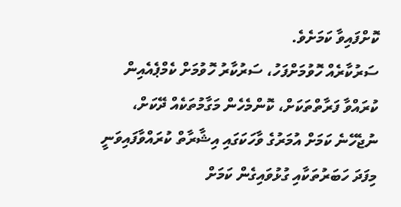ކޮށްފައިވާ ކަމަށެވެ.
ސަރުކާރެއް ހޮވުމަށްފަހު، ސަރުކާރު ހޮވުމަށް ކެމްޕެއެއިން ކުރައްވާ ފަރާތްތަކަށް، ކޮންމެހެން މަގާމުތަކެއް ދޭކަށް، ނުޖެހޭނެ ކަމަށް އުމަރުގެ ވާހަކަގައި އިޝާރާތް ކުރައްވާފައިވަނީ މިފަދަ ހަބަރުތަކާއި ގުޅުވައިގެން ކަމަށް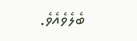ބެލެވެއެވެ.